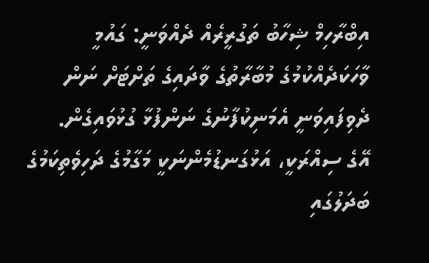އިބްރާހިމް ޝިހާބު ތަގުރީރެއް ދެއްވަނީ: ގައުމީ ވާހަކަދެއްކުމުގެ މުބާރާތުގެ ވާދައިގެ ތަށްޓަށް ނަން ދެވިފައިވަނީ އެމަނިކުފާނުގެ ނަންފުޅާ ގުޅުވައިގެން.
އޭގެ ސިއްރަކީ، އަޅުގަނޑުމެންނަކީ މަގާމުގެ ދަހިވެތިކަމުގެ ބަދަލުގައި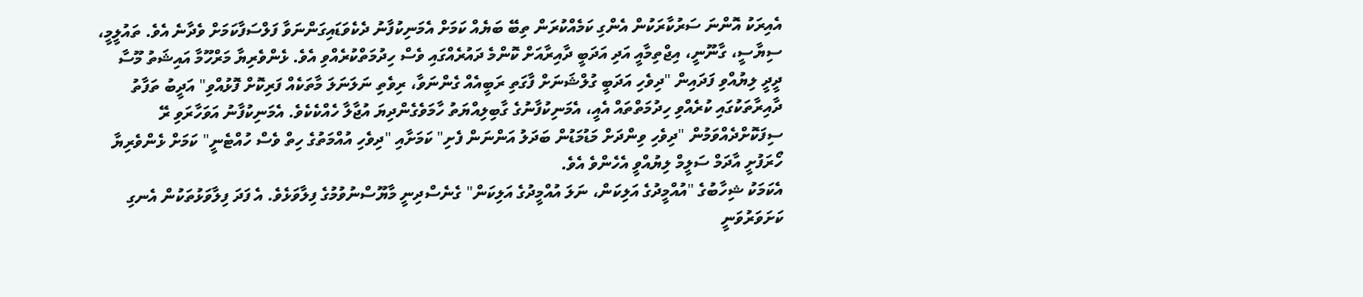އެއިރަކު އޮންނަ ސަރުކާރަކުން އެންގި ކަމެއްކުރަން ތިބޭ ބަޔެއް ކަމަށް އެމަނިކުފާނު ދެކެވަޑައިގަންނަވާ ފަލްސަފާކަމަށް ވެދާނެ އެވެ. ތައުލީމީ، ސިޔާސީ، ގާނޫނީ، އިޖްތިމާއީ އަދި އަދަބީ ދާއިރާއަށް ކޮންމެ ދައުރެއްގައި ވެސް ހިދުމަތްކުރެއްވި އެވެ. ޅެންވެރިޔާ މަރްހޫމާ އައިޝަތު މޫސާ ދީދީ ލިޔުއްވި ފަދައިން "ދިވެހި އަދަބީ ގުލްޝަނަށް ފާގަތި ރަބީއެއް ގެންނަވާ، ރިވެތި ނަލަނަލަ މާތަކެއް ފަރިކޮށް ފޮޅުއްވި" އަދީބު ތަފާތު ދާއިރާތަކުގައި ކުރެއްވި ހިދުމަތްތައް އެއީ، އެމަނިކުފާނުގެ ގާބިލިއްޔަތު ހާމަވެގެންދިޔަ އުޖާލާ ހެއްކެކެވެ. އެމަނިކުފާނު އަވަހާރަވި ރޭ ސިފަކޮށްދެއްވަމުން "ދިވެހި ވިންދަށް މަޑުމަޑުން ބަދަލު އަންނަން ފެށި" ކަމަށާއި "ދިވެހި އުއްމަތުގެ ހިތް ވެސް ހުއްޓެނީ" ކަމަށް ޅެންވެރިޔާ ހޯރަފުށީ އާދަމް ސަލީމް ލިޔުއްވީ އެހެންވެ އެވެ.
އެކަމަކު ޝިހާބުގެ "އުއްމީދުގެ އަލިކަން، ނަލަ އުއްމީދުގެ އަލިކަން" ގެނެސްދިނީ މާޔޫސްނުވުމުގެ ފިލާވަޅެވެ. އެ ފަދަ ފިލާވަޅުތަކުން އެނގި ކަށަވަރުވަނީ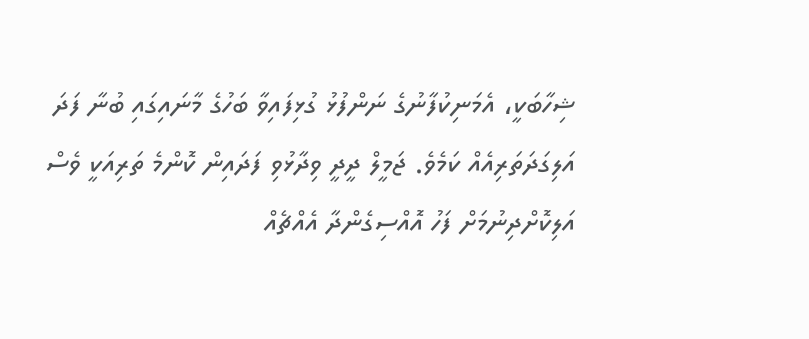ޝިހާބަކީ، އެމަނިކުފާނުގެ ނަންފުޅު ގުޅިފައިވާ ބަހުގެ މާނައިގައި ބުނާ ފަދަ އަލިގަދަތަރިއެއް ކަމެވެ. ޖަމީލް ދީދީ ވިދާޅުވި ފަދައިން ކޮންމެ ތަރިއަކީ ވެސް އަލިކޮށްދިނުމަށް ފަހު އޮއްސިގެންދާ އެއްޗެއް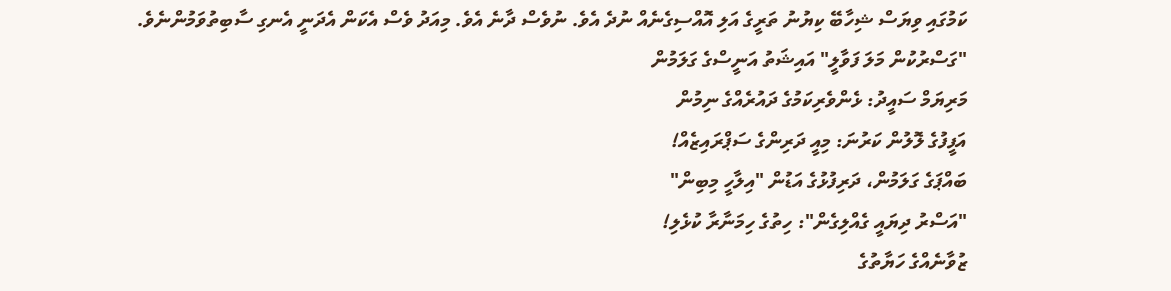ކަމުގައި ވިޔަސް ޝިހާބޭ ކިޔުނު ތަރީގެ އަލި އޮއްސިގެނެއް ނުދެ އެވެ. ނުވެސް ދާނެ އެވެ. މިއަދު ވެސް އެކަން އެދަނީ އެނގި ސާބިތުވަމުންނެވެ.
"ގަސްރުކުން މަލަ ފަވާލީ" އައިޝަތު އަނީސްގެ ގަލަމުން
މަރިޔަމް ސައީދު: ޅެންވެރިކަމުގެ ދައުރެއްގެ ނިމުން
އަފީފުގެ ލޮލުން ކަރުނަ: މިއީ ދަރިންގެ ސަޕްރައިޒެއް!
ބައްޕަގެ ގަލަމުން، ދަރިފުޅުގެ އަޑުން "އިލާހީ މިބިން"
"އަސްރު ދިޔައީ ގެއްލިގެން": ހިތުގެ ހިމަނާރާ ކުޅެލި!
ޒުވާނެއްގެ ހަޔާތުގެ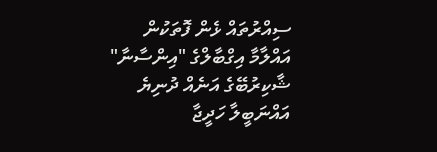ސިއްރުތައް ޅެން ފޮތަކުން
އައްލާމާ އިގްބާލްގެ "އިންސާނާ"
ޝާކިރުބޭގެ އަނެއް ދުނިޔެ
އައްނަބީލާ ހަދީޖާ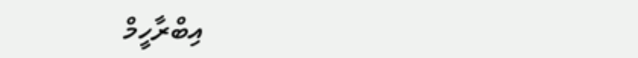އިބްރާހީމް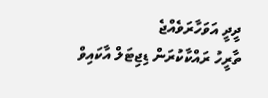ދީދީ އަވަހާރަވެއްޖެ
ތާރީހު ރައްކާކުރަން ޑިޖިޓަލް އާކައިވް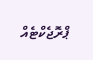ޕްރޮޖެކްޓެއް